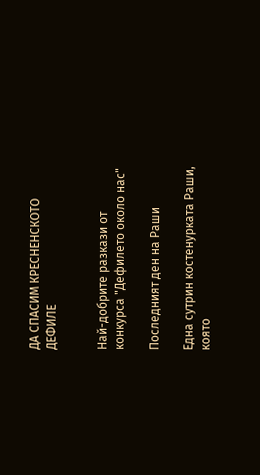ДА СПАСИМ КРЕСНЕНСКОТО ДЕФИЛЕ


Най-добрите разкази от конкурса "Дефилето около нас"

Последният ден на Раши

Една сутрин костенурката Раши, която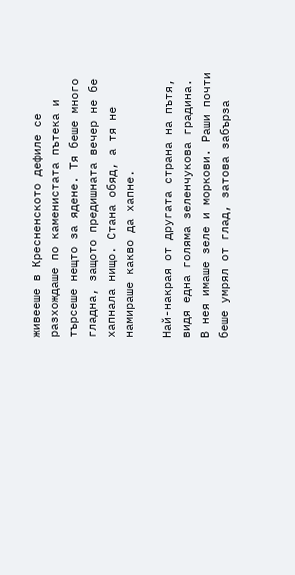живееше в Кресненското дефиле се разхождаше по каменистата пътека и търсеше нещто за ядене. Тя беше много гладна, защото предишната вечер не бе хапнала нищо. Стана обяд, а тя не намираше какво да хапне.

Най-накрая от другата страна на пътя, видя една голяма зеленчукова градина. В нея имаше зеле и моркови. Раши почти беше умрял от глад, затова забърза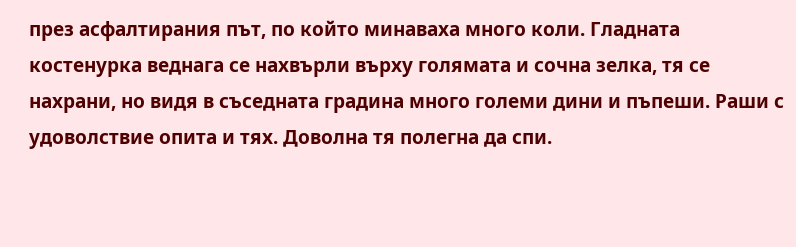през асфалтирания път, по който минаваха много коли. Гладната костенурка веднага се нахвърли върху голямата и сочна зелка, тя се нахрани, но видя в съседната градина много големи дини и пъпеши. Раши с удоволствие опита и тях. Доволна тя полегна да спи.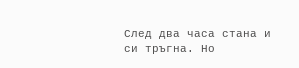След два часа стана и си тръгна. Но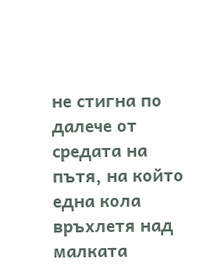не стигна по далече от средата на пътя, на който една кола връхлетя над малката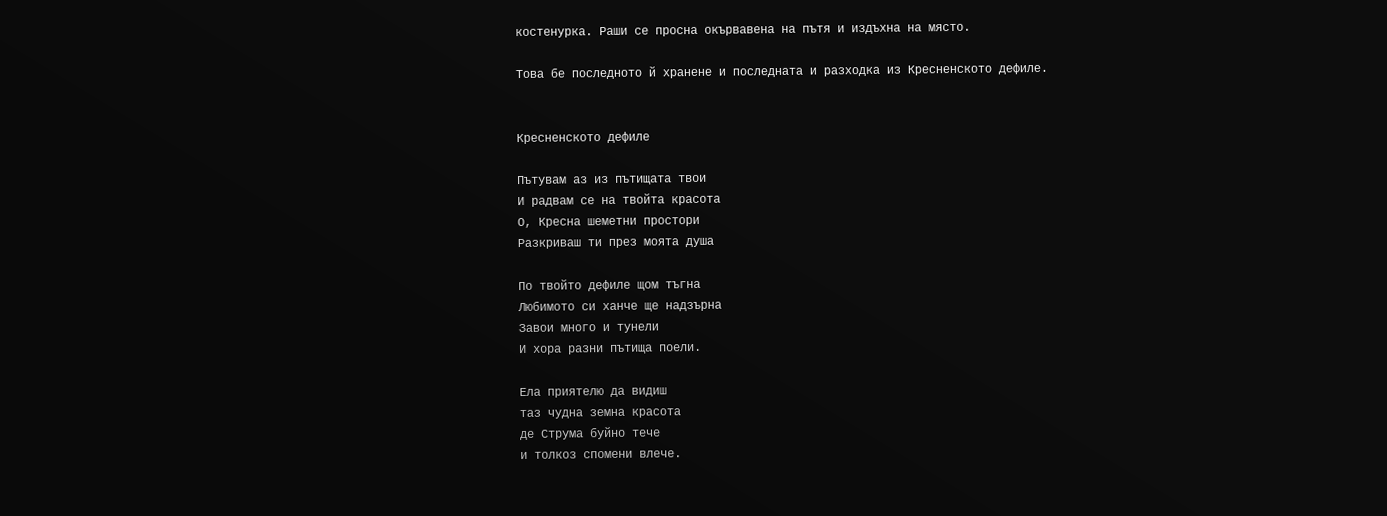костенурка. Раши се просна окървавена на пътя и издъхна на място.

Това бе последното й хранене и последната и разходка из Кресненското дефиле.


Кресненското дефиле

Пътувам аз из пътищата твои
И радвам се на твойта красота
О, Кресна шеметни простори
Разкриваш ти през моята душа

По твойто дефиле щом тъгна
Любимото си ханче ще надзърна
Завои много и тунели
И хора разни пътища поели.

Ела приятелю да видиш
таз чудна земна красота
дe Струма буйно тече
и толкоз спомени влече.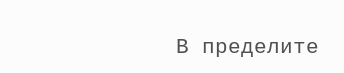В пределите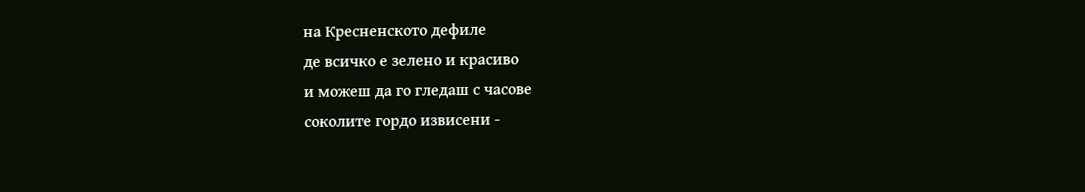на Кресненското дефиле
де всичко е зелено и красиво
и можеш да го гледаш с часове
соколите гордо извисени -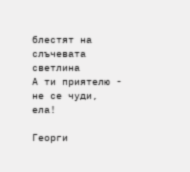блестят на слъчевата светлина
А ти приятелю - не се чуди, ела!

Георги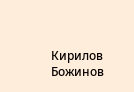Кирилов Божинов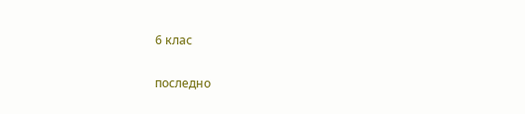6 клас

последно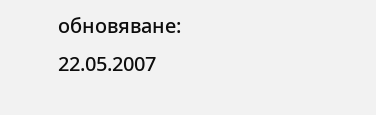обновяване: 22.05.2007